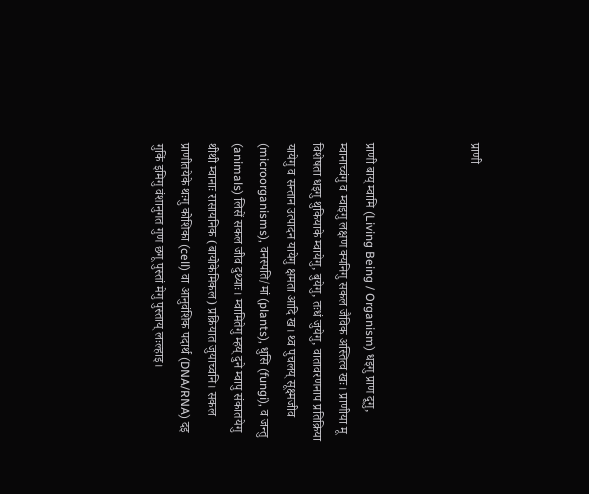प्राणी



प्राणी बाय् म्वामि (Living Being / Organism) धइगु प्राण दूगु, म्वानाच्वंगु व म्वाइगु लक्षण क्यनिगु सकल जैविक अस्तित्व खः। प्राणीया मू विशेषता धइगु थुकियाके म्वायेगु, बुयेगु, तःधं जुयेगु, वातावरणनाप प्रतिक्रिया यायेगु व सन्तान उत्पादन यायेगु क्षमता आदि ख। थ्व पुचलय् सूक्ष्मजीव (microorganisms), वनस्पति/मां (plants), धुसि (fungi), व जन्तु (animals) लिसें सकल जीव दुथ्याः। म्वामितेगु म्हय् दुने म्वापु संकातयेगु थीथी म्वानाः रासायनिक (बायोकेमिकल) प्रक्रियात जुयाच्वनि। सकल प्राणीतयेके थःगु कोशिका (cell) वा आनुवंशिक पदार्थ (DNA/RNA) दइ गुकिं इमिगु वंशानुगत गुण छगू पुस्तां मेगु पुस्ताय् लःल्हाइ।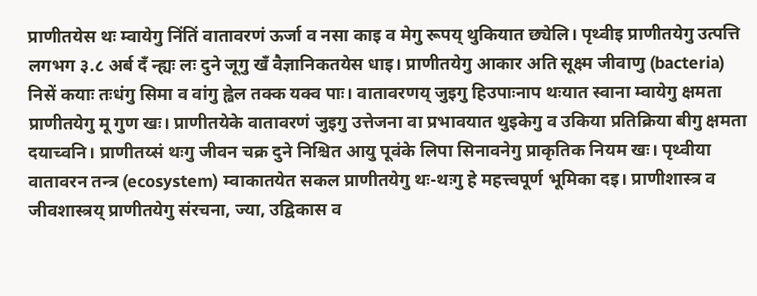प्राणीतयेस थः म्वायेगु निंतिं वातावरणं ऊर्जा व नसा काइ व मेगु रूपय् थुकियात छ्येलि। पृथ्वीइ प्राणीतयेगु उत्पत्ति लगभग ३.८ अर्ब दँ न्ह्यः लः दुने जूगु खँ वैज्ञानिकतयेस धाइ। प्राणीतयेगु आकार अति सूक्ष्म जीवाणु (bacteria) निसें कयाः तःधंगु सिमा व वांगु ह्वेल तक्क यक्व पाः। वातावरणय् जुइगु हिउपाःनाप थःयात स्वाना म्वायेगु क्षमता प्राणीतयेगु मू गुण खः। प्राणीतयेके वातावरणं जुइगु उत्तेजना वा प्रभावयात थुइकेगु व उकिया प्रतिक्रिया बीगु क्षमता दयाच्वनि। प्राणीतय्सं थःगु जीवन चक्र दुने निश्चित आयु पूवंके लिपा सिनावनेगु प्राकृतिक नियम खः। पृथ्वीया वातावरन तन्त्र (ecosystem) म्वाकातयेत सकल प्राणीतयेगु थः-थःगु हे महत्त्वपूर्ण भूमिका दइ। प्राणीशास्त्र व जीवशास्त्रय् प्राणीतयेगु संरचना, ज्या, उद्विकास व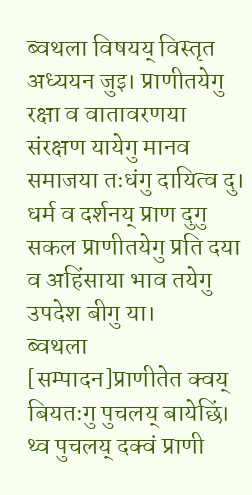ब्वथला विषयय् विस्तृत अध्ययन जुइ। प्राणीतयेगु रक्षा व वातावरणया संरक्षण यायेगु मानव समाजया तःधंगु दायित्व दु। धर्म व दर्शनय् प्राण दुगु सकल प्राणीतयेगु प्रति दया व अहिंसाया भाव तयेगु उपदेश बीगु या।
ब्वथला
[सम्पादन]प्राणीतेत क्वय् बियतःगु पुचलय् बायेछिं। थ्व पुचलय् दक्वं प्राणी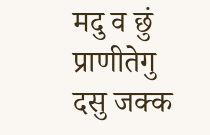मदु व छुं प्राणीतेगु दसु जक्क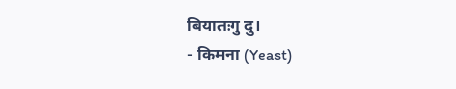बियातःगु दु।
- किमना (Yeast)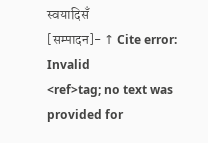स्वयादिसँ
[सम्पादन]- ↑ Cite error: Invalid
<ref>tag; no text was provided for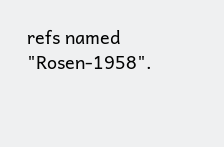refs named "Rosen-1958".